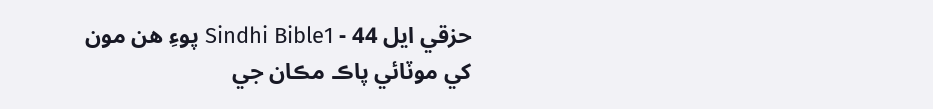حزقي ايل 44 - Sindhi Bible1 پوءِ هن مون کي موٽائي پاڪ مڪان جي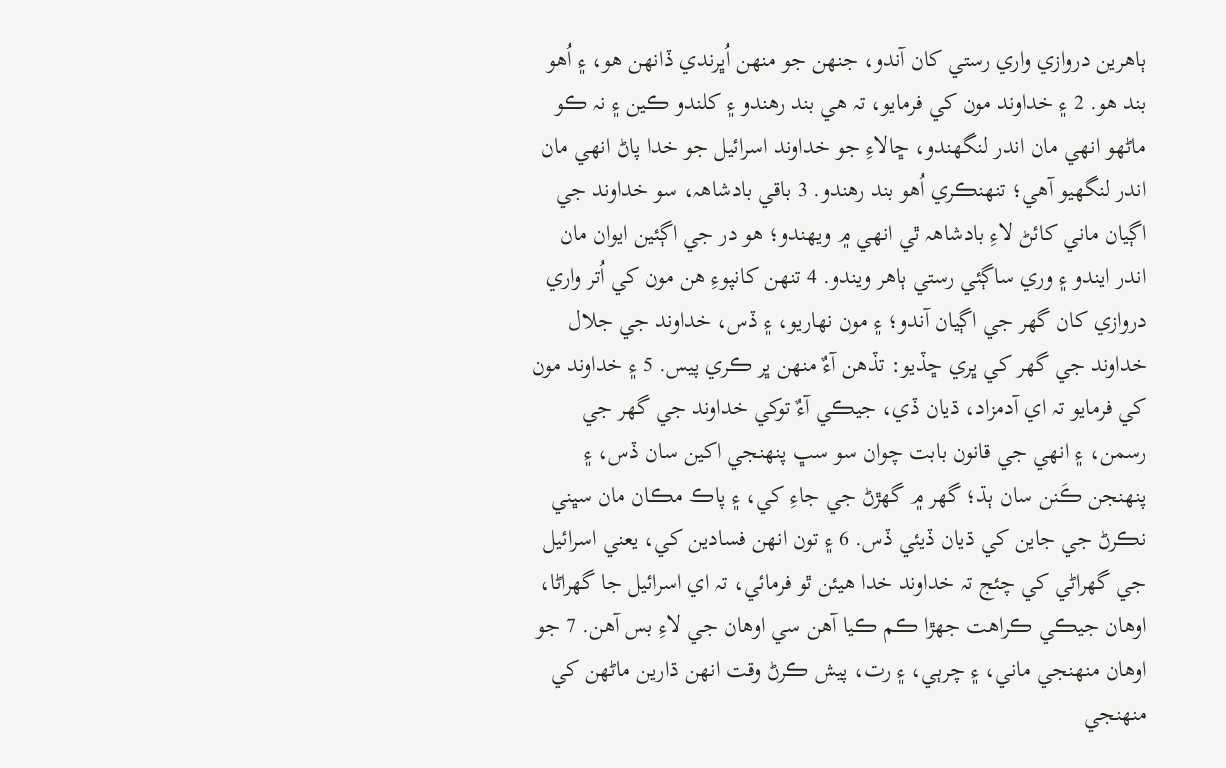ٻاهرين دروازي واري رستي کان آندو، جنهن جو منهن اُڀرندي ڏانهن هو، ۽ اُهو بند هو. 2 ۽ خداوند مون کي فرمايو، تہ هي بند رهندو ۽ کلندو ڪين ۽ نہ ڪو ماڻهو انهي مان اندر لنگهندو، ڇالاءِ جو خداوند اسرائيل جو خدا پاڻ انهي مان اندر لنگهيو آهي؛ تنهنڪري اُهو بند رهندو. 3 باقي بادشاهہ، سو خداوند جي اڳيان ماني کائڻ لاءِ بادشاهہ ٿي انهي ۾ ويهندو؛ هو در جي اڳئين ايوان مان اندر ايندو ۽ وري ساڳئي رستي ٻاهر ويندو. 4 تنهن کانپوءِ هن مون کي اُتر واري دروازي کان گهر جي اڳيان آندو؛ ۽ مون نهاريو، ۽ ڏس، خداوند جي جلال خداوند جي گهر کي ڀري ڇڏيو: تڏهن آءٌ منهن ڀر ڪري پيس. 5 ۽ خداوند مون کي فرمايو تہ اي آدمزاد، ڌيان ڏي، جيڪي آءٌ توکي خداوند جي گهر جي رسمن، ۽ انهي جي قانون بابت چوان سو سڀ پنهنجي اکين سان ڏس، ۽ پنهنجن ڪَنن سان ٻڌ؛ گهر ۾ گهڙڻ جي جاءِ کي، ۽ پاڪ مڪان مان سڀني نڪرڻ جي جاين کي ڌيان ڏيئي ڏس. 6 ۽ تون انهن فسادين کي، يعني اسرائيل جي گهراڻي کي چئج تہ خداوند خدا هيئن ٿو فرمائي، تہ اي اسرائيل جا گهراڻا، اوهان جيڪي ڪراهت جهڙا ڪم ڪيا آهن سي اوهان جي لاءِ بس آهن. 7 جو اوهان منهنجي ماني، ۽ چرٻي، ۽ رت، پيش ڪرڻ وقت انهن ڌارين ماڻهن کي منهنجي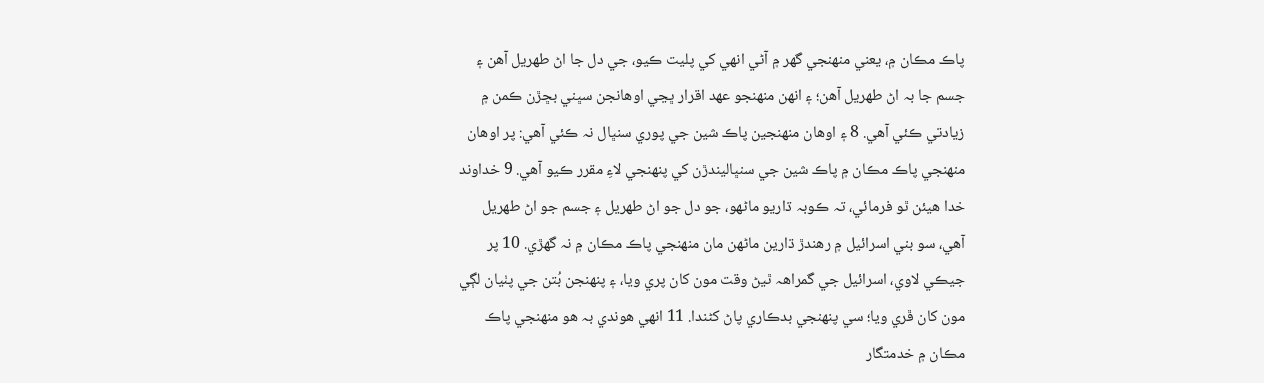پاڪ مڪان ۾، يعني منهنجي گهر ۾ آڻي انهي کي پليت ڪيو، جي دل جا اڻ طهريل آهن ۽ جسم جا بہ اڻ طهريل آهن؛ ۽ انهن منهنجو عهد اقرار ڀڃي اوهانجن سڀني بڇڙن ڪمن ۾ زيادتي ڪئي آهي. 8 ۽ اوهان منهنجين پاڪ شين جي پوري سنڀال نہ ڪئي آهي: پر اوهان منهنجي پاڪ مڪان ۾ پاڪ شين جي سنڀاليندڙن کي پنهنجي لاءِ مقرر ڪيو آهي. 9 خداوند خدا هيئن ٿو فرمائي، تہ ڪوبہ ڌاريو ماڻهو، جو دل جو اڻ طهريل ۽ جسم جو اڻ طهريل آهي، سو بني اسرائيل ۾ رهندڙ ڌارين ماڻهن مان منهنجي پاڪ مڪان ۾ نہ گهڙي. 10 پر جيڪي لاوي، اسرائيل جي گمراهہ ٿيڻ وقت مون کان پري ويا، ۽ پنهنجن بُتن جي پٺيان لڳي مون کان ڦري ويا؛ سي پنهنجي بدڪاري پاڻ کڻندا. 11 انهي هوندي بہ هو منهنجي پاڪ مڪان ۾ خدمتگار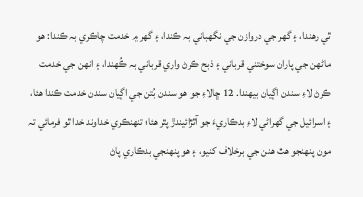ٿي رهندا، ۽ گهر جي دروازن جي نگهباني بہ ڪندا، ۽ گهر ۾ خدمت چاڪري بہ ڪندا: هو ماڻهن جي پاران سوختني قرباني ۽ ذبح ڪرڻ واري قرباني بہ ڪُهندا، ۽ انهن جي خدمت ڪرڻ لاءِ سندن اڳيان بيهندا. 12 ڇالاءِ جو هو سندن بُتن جي اڳيان سندن خدمت ڪندا هئا، ۽ اسرائيل جي گهراڻي لاءِ بدڪاريءَ جو آٿڙائيندڙ پٿر هئا؛ تنهنڪري خداوند خدا ٿو فرمائي تہ مون پنهنجو هٿ هنن جي برخلاف کنيو، ۽ هو پنهنجي بدڪاري پاڻ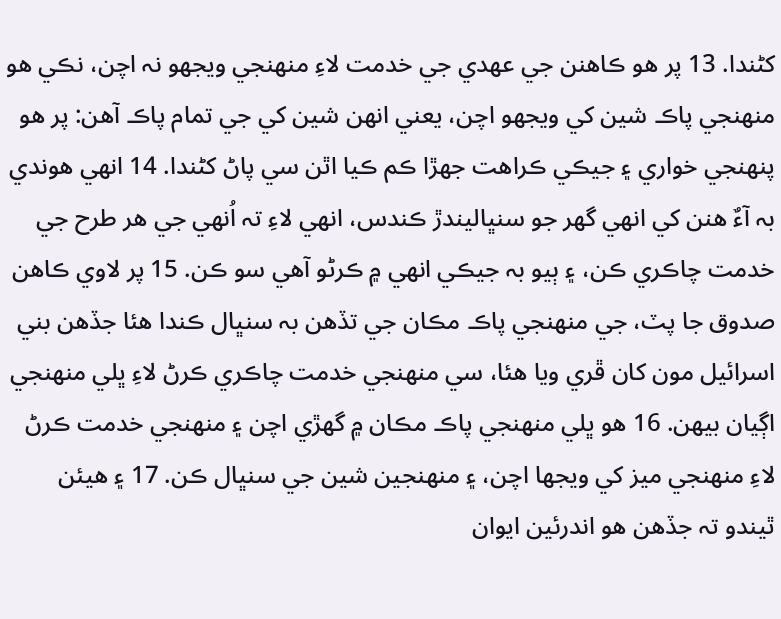کڻندا. 13 پر هو ڪاهنن جي عهدي جي خدمت لاءِ منهنجي ويجهو نہ اچن، نڪي هو منهنجي پاڪ شين کي ويجهو اچن، يعني انهن شين کي جي تمام پاڪ آهن: پر هو پنهنجي خواري ۽ جيڪي ڪراهت جهڙا ڪم ڪيا اٿن سي پاڻ کڻندا. 14 انهي هوندي بہ آءٌ هنن کي انهي گهر جو سنڀاليندڙ ڪندس، انهي لاءِ تہ اُنهي جي هر طرح جي خدمت چاڪري ڪن، ۽ ٻيو بہ جيڪي انهي ۾ ڪرڻو آهي سو ڪن. 15 پر لاوي ڪاهن صدوق جا پٽ، جي منهنجي پاڪ مڪان جي تڏهن بہ سنڀال ڪندا هئا جڏهن بني اسرائيل مون کان ڦري ويا هئا، سي منهنجي خدمت چاڪري ڪرڻ لاءِ ڀلي منهنجي اڳيان بيهن. 16 هو ڀلي منهنجي پاڪ مڪان ۾ گهڙي اچن ۽ منهنجي خدمت ڪرڻ لاءِ منهنجي ميز کي ويجها اچن، ۽ منهنجين شين جي سنڀال ڪن. 17 ۽ هيئن ٿيندو تہ جڏهن هو اندرئين ايوان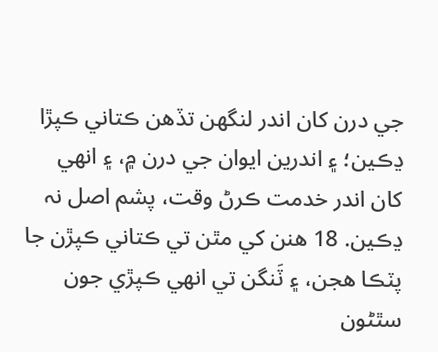جي درن کان اندر لنگهن تڏهن ڪتاني ڪپڙا ڍڪين؛ ۽ اندرين ايوان جي درن ۾، ۽ انهي کان اندر خدمت ڪرڻ وقت، پشم اصل نہ ڍڪين. 18 هنن کي مٿن تي ڪتاني ڪپڙن جا پٽڪا هجن، ۽ ٽَنگن تي انهي ڪپڙي جون سٿڻون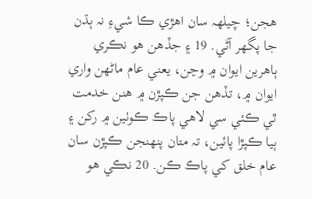هجن؛ چيلهہ سان اهڙي ڪا شيءِ نہ ٻڌن جا پگهر آڻي. 19 ۽ جڏهن هو نڪري ٻاهرين ايوان ۾ وڃن، يعني عام ماڻهن واري ايوان ۾، تڏهن جن ڪپڙن ۾ هنن خدمت ٿي ڪئي سي لاهي پاڪ ڪوٺين ۾ رکن ۽ ٻيا ڪپڙا پائين، تہ متان پنهنجن ڪپڙن سان عام خلق کي پاڪ ڪن. 20 نڪي هو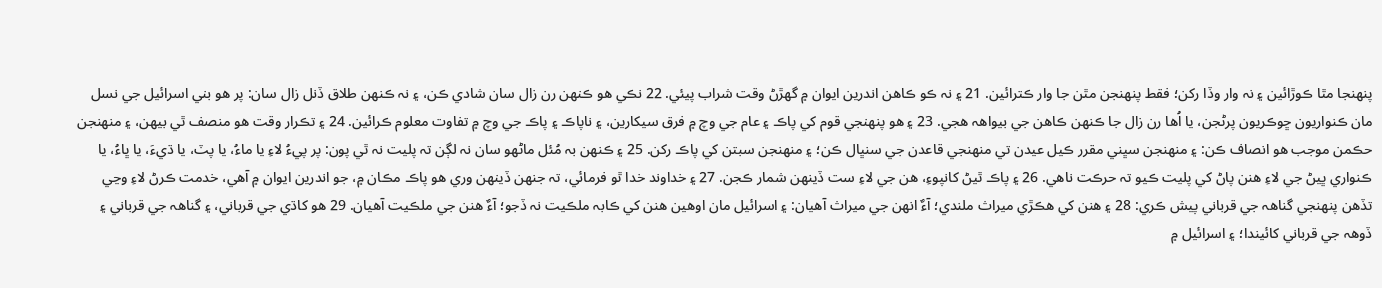پنهنجا مٿا ڪوڙائين ۽ نہ وار وڏا رکن؛ فقط پنهنجن مٿن جا وار ڪترائين. 21 ۽ نہ ڪو ڪاهن اندرين ايوان ۾ گهڙڻ وقت شراب پيئي. 22 نڪي هو ڪنهن رن زال سان شادي ڪن، ۽ نہ ڪنهن طلاق ڏنل زال سان: پر هو بني اسرائيل جي نسل مان ڪنواريون ڇوڪريون پرڻجن، يا اُها رن زال جا ڪنهن ڪاهن جي بيواهہ هجي. 23 ۽ هو پنهنجي قوم کي پاڪ ۽ عام جي وچ ۾ فرق سيکارين، ۽ ناپاڪ ۽ پاڪ جي وچ ۾ تفاوت معلوم ڪرائين. 24 ۽ تڪرار وقت هو منصف ٿي بيهن، ۽ منهنجن حڪمن موجب هو انصاف ڪن: ۽ منهنجن سڀني مقرر ڪيل عيدن تي منهنجي قاعدن جي سنڀال ڪن؛ ۽ منهنجن سبتن کي پاڪ رکن. 25 ۽ ڪنهن بہ مُئل ماڻهو سان نہ لڳن تہ پليت نہ ٿي پون: پر پيءُ لاءِ يا ماءُ، يا پٽ، يا ڌيءَ، يا ڀاءُ، يا ڪنواري ڀيڻ جي لاءِ هنن پاڻ کي پليت ڪيو تہ حرڪت ناهي. 26 ۽ پاڪ ٿيڻ کانپوءِ، هن جي لاءِ ست ڏينهن شمار ڪجن. 27 ۽ خداوند خدا ٿو فرمائي، تہ جنهن ڏينهن وري هو پاڪ مڪان ۾، جو اندرين ايوان ۾ آهي، خدمت ڪرڻ لاءِ وڃي تڏهن پنهنجي گناهہ جي قرباني پيش ڪري: 28 ۽ هنن کي هڪڙي ميراث ملندي؛ آءٌ انهن جي ميراث آهيان: ۽ اسرائيل مان اوهين هنن کي ڪابہ ملڪيت نہ ڏجو؛ آءٌ هنن جي ملڪيت آهيان. 29 هو کاڌي جي قرباني، ۽ گناهہ جي قرباني ۽ ڏوهہ جي قرباني کائيندا؛ ۽ اسرائيل ۾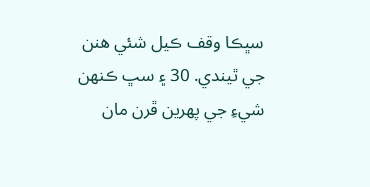سڀڪا وقف ڪيل شئي هنن جي ٿيندي. 30 ۽ سڀ ڪنهن شيءِ جي پهرين ڦرن مان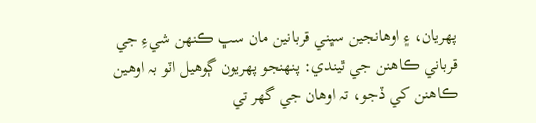پهريان، ۽ اوهانجين سڀني قربانين مان سڀ ڪنهن شيءِ جي قرباني ڪاهنن جي ٿيندي: پنهنجو پهريون ڳوهيل اٽو بہ اوهين ڪاهنن کي ڏجو، تہ اوهان جي گهر تي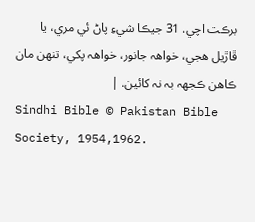برڪت اچي. 31 جيڪا شيءِ پاڻ ئي مري، يا ڦاڙيل هجي، خواهہ جانور، خواهہ پکي، تنهن مان ڪاهن ڪجهہ بہ نہ کائين. |
Sindhi Bible © Pakistan Bible Society, 1954,1962.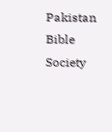Pakistan Bible Society